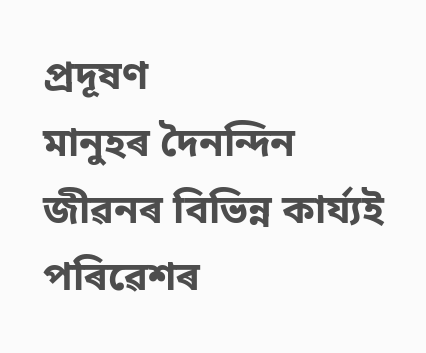প্ৰদূষণ
মানুহৰ দৈনন্দিন জীৱনৰ বিভিন্ন কাৰ্য্যই পৰিৱেশৰ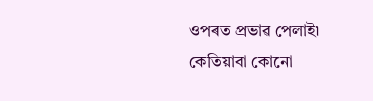ওপৰত প্ৰভাৱ পেলাই৷ কেতিয়াবা কোনো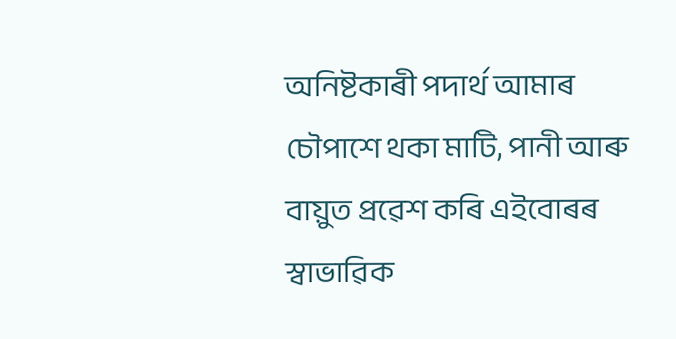অনিষ্টকাৰী পদাৰ্থ আমাৰ চৌপাশে থকা মাটি, পানী আৰু বায়ুত প্ৰৱেশ কৰি এইবোৰৰ স্বাভাৱিক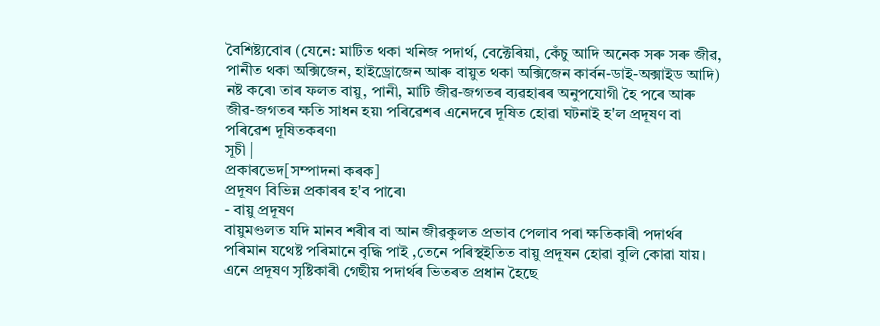বৈশিষ্ট্যবোৰ (যেনে: মাটিত থকা খনিজ পদাৰ্থ, বেক্টেৰিয়া, কেঁচু আদি অনেক সৰু সৰু জীৱ, পানীত থকা অক্সিজেন, হাইড্ৰোজেন আৰু বায়ুত থকা অক্সিজেন কাৰ্বন-ডাই-অক্সাইড আদি) নষ্ট কৰে৷ তাৰ ফলত বায়ু, পানী, মাটি জীৱ-জগতৰ ব্যৱহাৰৰ অনুপযোগী হৈ পৰে আৰু জীৱ-জগতৰ ক্ষতি সাধন হয়৷ পৰিৱেশৰ এনেদৰে দূষিত হোৱা ঘটনাই হ'ল প্ৰদূষণ বা পৰিৱেশ দূষিতকৰণ৷
সূচী |
প্ৰকাৰভেদ[সম্পাদনা কৰক]
প্ৰদূষণ বিভিন্ন প্ৰকাৰৰ হ'ব পাৰে৷
- বায়ু প্ৰদূষণ
বায়ুমণ্ডলত যদি মানব শৰীৰ বা আন জীৱকুলত প্ৰভাব পেলাব পৰা ক্ষতিকাৰী পদাৰ্থৰ পৰিমান যথেষ্ট পৰিমানে বৃদ্ধি পাই ,তেনে পৰিস্থইতিত বায়ু প্ৰদূষন হোৱা বুলি কোৱা যায়। এনে প্ৰদূষণ সৃষ্টিকাৰী গেছীয় পদাৰ্থৰ ভিতৰত প্ৰধান হৈছে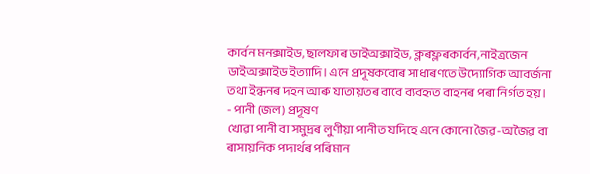কাৰ্বন মনক্সাইড, ছালফাৰ ডাইঅক্সাইড, ক্লৰফ্লৰকাৰ্বন,নাইত্ৰজেন ডাইঅক্সাইড ইত্যাদি। এনে প্ৰদূষকবোৰ সাধাৰণতে উদ্যোগিক আবৰ্জনা তথা ইন্ধনৰ দহন আৰু যাতায়তৰ বাবে ব্যবহৃত বাহনৰ পৰা নিৰ্গত হয়।
- পানী (জল) প্ৰদূষণ
খোৱা পানী বা সমুদ্ৰৰ লুণীয়া পানীত যদিহে এনে কোনো জৈৱ-অজৈৱ বা ৰাসায়নিক পদাৰ্থৰ পৰিমান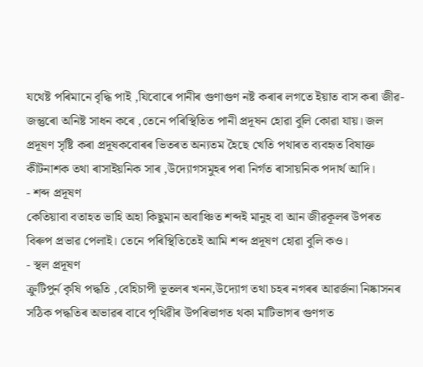যথেষ্ট পৰিমানে বৃদ্ধি পাই ,যিবোৰে পানীৰ গুণাগুণ নষ্ট কৰাৰ লগতে ইয়াত বাস কৰা জীৱ-জন্তুৰো অনিষ্ট সাধন কৰে ,তেনে পৰিস্থিতিত পানী প্ৰদূষন হোৱা বুলি কোৱা যায়। জল প্ৰদূষণ সৃষ্টি কৰা প্ৰদূষকবোৰৰ ভিতৰত অন্যতম হৈছে খেতি পথাৰত ব্যবহৃত বিষাক্ত কীটনাশক তথা ৰাসাইয়নিক সাৰ ,উদ্যোগসমুহৰ পৰা নিৰ্গত ৰাসায়নিক পদাৰ্থ আদি।
- শব্দ প্ৰদূষণ
কেতিয়াবা বতাহত ভাহি অহা কিছুমান অবাঞ্চিত শব্দই মানুহ বা আন জীৱকূলৰ উপৰত বিৰুপ প্ৰভাৱ পেলাই। তেনে পৰিস্থিতিতেই আমি শব্দ প্ৰদূষণ হোৱা বুলি কও।
- স্থল প্ৰদূষণ
ক্ৰুটিপুৰ্ন কৃষি পদ্ধতি ,বেহিচাপী ভূতলৰ খনন,উদ্যোগ তথা চহৰ নগৰৰ আৱৰ্জনা নিষ্কাসনৰ সঠিক পদ্ধতিৰ অভাৱৰ বাবে পৃথিৱীৰ উপৰিভাগত থকা মাটিভাগৰ গুণগত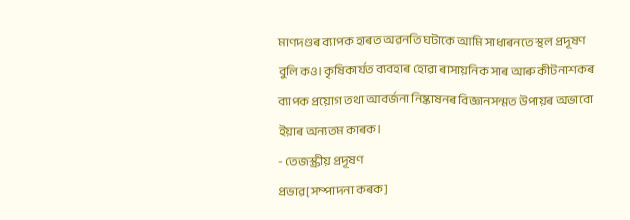মাণদণ্ডৰ ব্যাপক হাৰত অৱনতি ঘটাকে আমি সাধাৰনতে স্থল প্ৰদূষণ বুলি কও। কৃষিকাৰ্যত ব্যবহাৰ হোৱা ৰাসায়নিক সাৰ আৰু কীটনাশকৰ ব্যাপক প্ৰয়োগ তথা আবৰ্জনা নিষ্কাষনৰ বিজ্ঞানসন্মত উপায়ৰ অভাবো ইয়াৰ অন্যতম কাৰক।
- তেজস্ক্ৰীয় প্ৰদূষণ
প্ৰভাৱ[সম্পাদনা কৰক]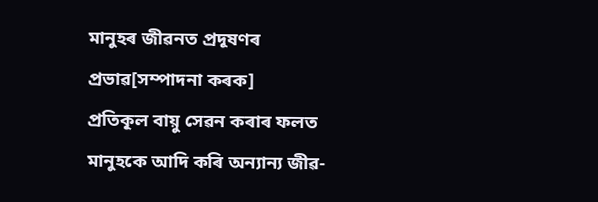মানুহৰ জীৱনত প্ৰদূষণৰ প্ৰভাৱ[সম্পাদনা কৰক]
প্ৰতিকূল বায়ু সেৱন কৰাৰ ফলত মানুহকে আদি কৰি অন্যান্য জীৱ-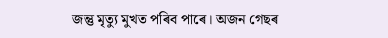জন্তু মৃত্যু মুখত পৰিব পাৰে। অজন গেছৰ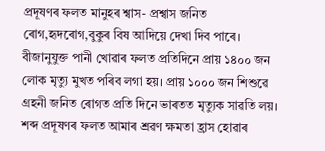প্ৰদূষণৰ ফলত মানুহৰ শ্বাস- প্ৰশ্বাস জনিত ৰোগ,হৃদৰোগ,বুকুৰ বিষ আদিয়ে দেখা দিব পাৰে। বীজানুযুক্ত পানী খোৱাৰ ফলত প্ৰতিদিনে প্ৰায় ১৪০০ জন লোক মৃত্যু মুখত পৰিব লগা হয়। প্ৰায় ১০০০ জন শিশুৱে গ্ৰহনী জনিত ৰোগত প্ৰতি দিনে ভাৰতত মৃত্যুক সাৱতি লয়। শব্দ প্ৰদূষণৰ ফলত আমাৰ শ্ৰৱণ ক্ষমতা হ্ৰাস হোৱাৰ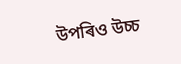উপৰিও উচ্চ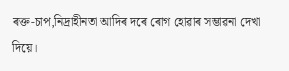ৰক্ত-চাপ,নিদ্ৰাহীনতা আদিৰ দৰে ৰোগ হোৱাৰ সম্ভাৱনা দেখা দিয়ে।